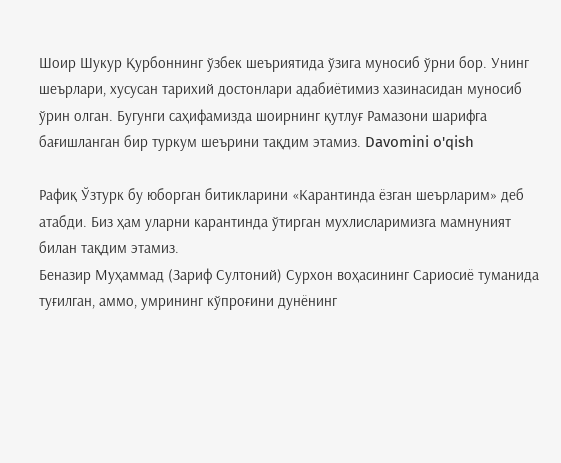Шоир Шукур Қурбоннинг ўзбек шеъриятида ўзига муносиб ўрни бор. Унинг шеърлари, хусусан тарихий достонлари адабиётимиз хазинасидан муносиб ўрин олган. Бугунги саҳифамизда шоирнинг қутлуғ Рамазони шарифга бағишланган бир туркум шеърини тақдим этамиз. Davomini o'qish

Рафиқ Ўзтурк бу юборган битикларини «Карантинда ёзган шеърларим» деб атабди. Биз ҳам уларни карантинда ўтирган мухлисларимизга мамнуният билан тақдим этамиз.
Беназир Муҳаммад (Зариф Султоний) Сурхон воҳасининг Сариосиё туманида туғилган, аммо, умрининг кўпроғини дунёнинг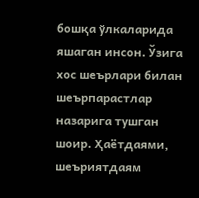бошқа ўлкаларида яшаган инсон. Ўзига хос шеърлари билан шеърпарастлар назарига тушган шоир. Ҳаётдаями, шеъриятдаям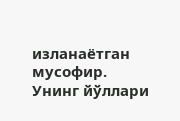изланаётган мусофир. Унинг йўллари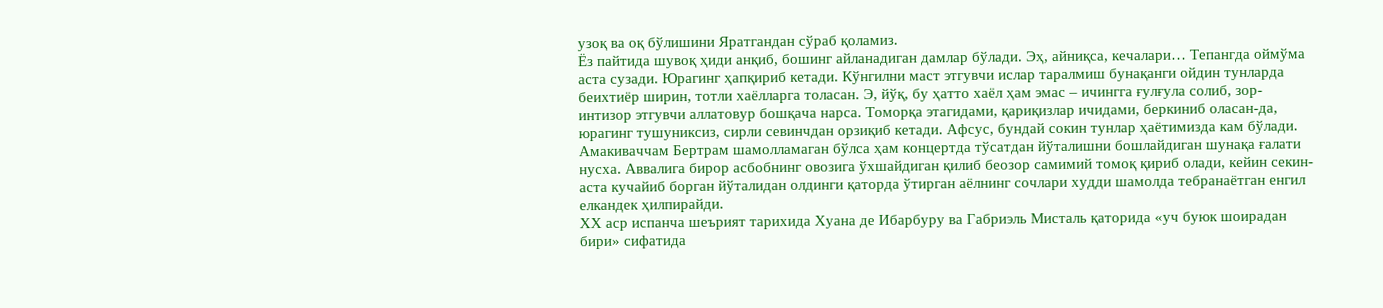узоқ ва оқ бўлишини Яратгандан сўраб қоламиз.
Ёз пайтида шувоқ ҳиди анқиб, бошинг айланадиган дамлар бўлади. Эҳ, айниқса, кечалари… Тепангда оймўма аста сузади. Юрагинг ҳапқириб кетади. Кўнгилни маст этгувчи ислар таралмиш бунақанги ойдин тунларда беихтиёр ширин, тотли хаёлларга толасан. Э, йўқ, бу ҳатто хаёл ҳам эмас – ичингга ғулғула солиб, зор-интизор этгувчи аллатовур бошқача нарса. Томорқа этагидами, қариқизлар ичидами, беркиниб оласан-да, юрагинг тушуниксиз, сирли севинчдан орзиқиб кетади. Афсус, бундай сокин тунлар ҳаётимизда кам бўлади.
Амакиваччам Бертрам шамолламаган бўлса ҳам концертда тўсатдан йўталишни бошлайдиган шунақа ғалати нусха. Аввалига бирор асбобнинг овозига ўхшайдиган қилиб беозор самимий томоқ қириб олади, кейин секин-аста кучайиб борган йўталидан олдинги қаторда ўтирган аёлнинг сочлари худди шамолда тебранаётган енгил елкандек ҳилпирайди.
ХХ аср испанча шеърият тарихида Хуана де Ибарбуру ва Габриэль Мисталь қаторида «уч буюк шоирадан бири» сифатида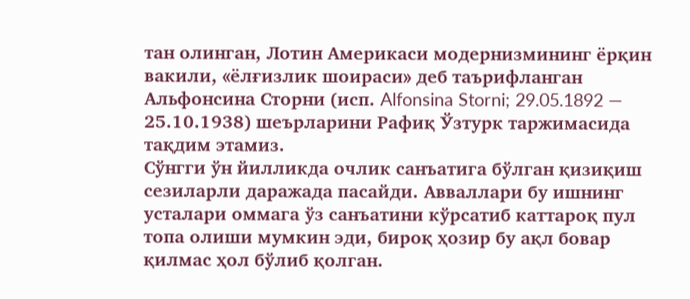тан олинган, Лотин Америкаси модернизмининг ёрқин вакили, «ёлғизлик шоираси» деб таърифланган Альфонсина Сторни (исп. Alfonsina Storni; 29.05.1892 — 25.10.1938) шеърларини Рафиқ Ўзтурк таржимасида тақдим этамиз.
Сўнгги ўн йилликда очлик санъатига бўлган қизиқиш сезиларли даражада пасайди. Авваллари бу ишнинг усталари оммага ўз санъатини кўрсатиб каттароқ пул топа олиши мумкин эди, бироқ ҳозир бу ақл бовар қилмас ҳол бўлиб қолган.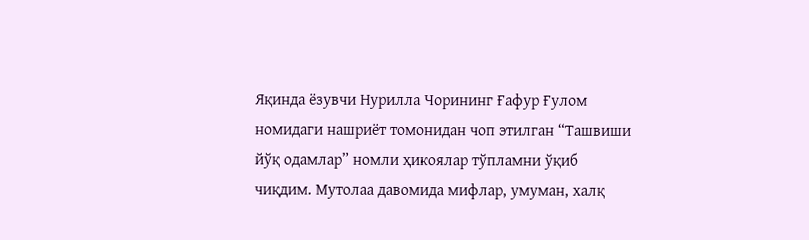Яқинда ёзувчи Нурилла Чорининг Ғафур Ғулом номидаги нашриёт томонидан чоп этилган “Ташвиши йўқ одамлар” номли ҳикоялар тўпламни ўқиб чиқдим. Мутолаа давомида мифлар, умуман, халқ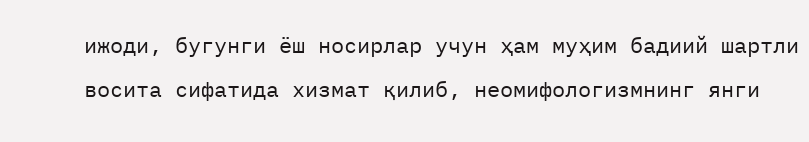ижоди, бугунги ёш носирлар учун ҳам муҳим бадиий шартли восита сифатида хизмат қилиб, неомифологизмнинг янги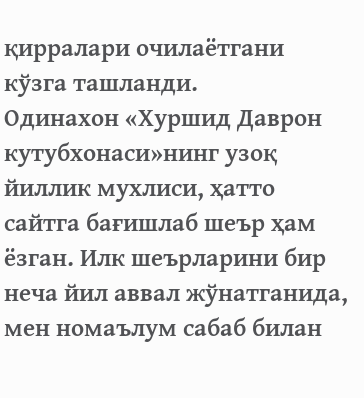қирралари очилаётгани кўзга ташланди.
Одинахон «Хуршид Даврон кутубхонаси»нинг узоқ йиллик мухлиси, ҳатто сайтга бағишлаб шеър ҳам ёзган. Илк шеърларини бир неча йил аввал жўнатганида, мен номаълум сабаб билан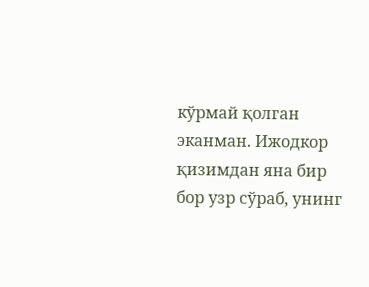кўрмай қолган эканман. Ижодкор қизимдан яна бир бор узр сўраб, унинг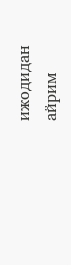ижодидан айрим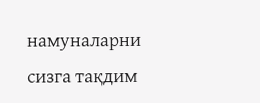намуналарни сизга тақдим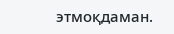этмоқдаман.